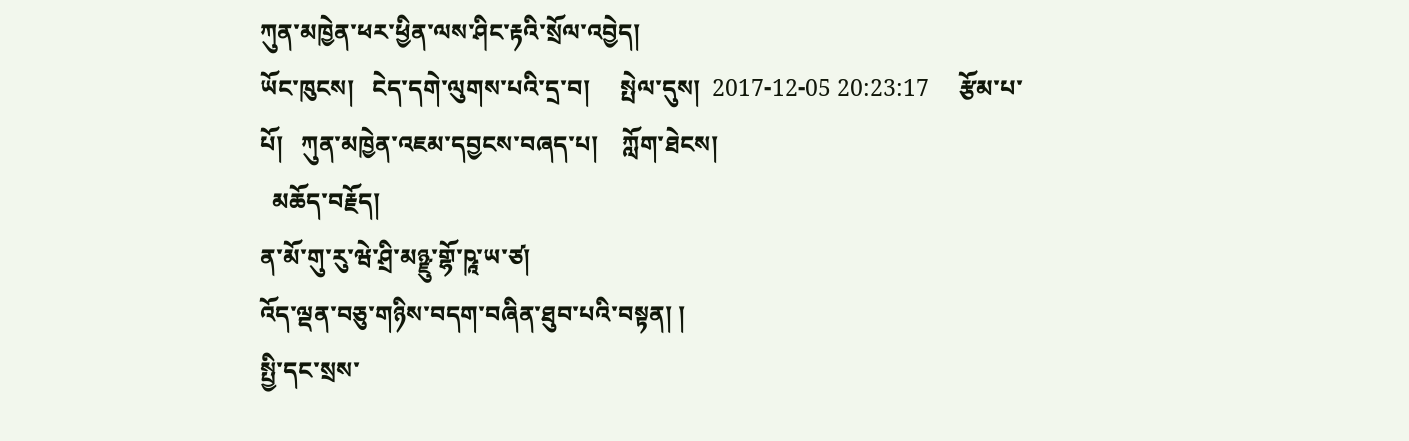ཀུན་མཁྱེན་ཕར་ཕྱིན་ལས་ཤིང་རྟའི་སྲོལ་འབྱེད།
ཡོང་ཁུངས།   ངེད་དགེ་ལུགས་པའི་དྲ་བ།     སྤེལ་དུས།  2017-12-05 20:23:17     རྩོམ་པ་པོ།   ཀུན་མཁྱེན་འཇམ་དབྱངས་བཞད་པ།    ཀློག་ཐེངས།
  མཆོད་བརྗོད།
ན་མོ་གུ་རུ་ཝེ་ཤྲི་མཉྫུ་གྷོ་ཥཱ་ཡ་ཙ།
འོད་ལྡན་བཅུ་གཉིས་བདག་བཞིན་ཐུབ་པའི་བསྟན། །
སྤྱི་དང་སྲས་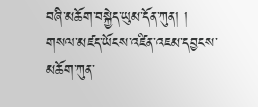བཞི་མཆོག་བསྐྱེད་ཡུམ་དོན་ཀུན། །
གསལ་མཛད་ཡོངས་འཛིན་འཇམ་དབྱངས་མཆོག་ཀུན་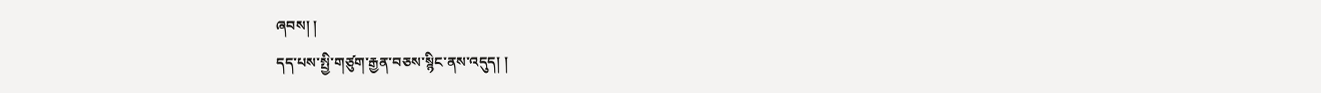ཞབས། །
དད་པས་སྤྱི་གཙུག་རྒྱན་བཅས་སྙིང་ནས་འདུད། །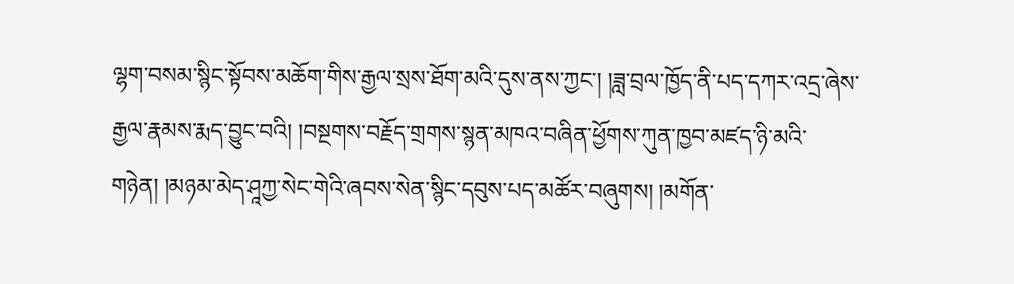ལྷག་བསམ་སྙིང་སྟོབས་མཆོག་གིས་རྒྱལ་སྲས་ཐོག་མའི་དུས་ནས་ཀྱང་། །ཟླ་བྲལ་ཁྱོད་ནི་པད་དཀར་འདྲ་ཞེས་རྒྱལ་རྣམས་རྨད་བྱུང་བའི། །བསྔགས་བརྗོད་གྲགས་སྙན་མཁའ་བཞིན་ཕྱོགས་ཀུན་ཁྱབ་མཛད་ཉི་མའི་གཉེན། །མཉམ་མེད་ཤཱཀྱ་སེང་གེའི་ཞབས་སེན་སྙིང་དབུས་པད་མཚོར་བཞུགས། །མགོན་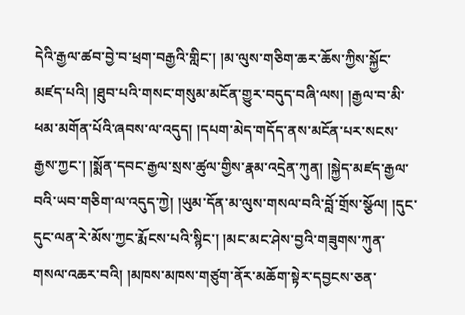དེའི་རྒྱལ་ཚབ་བྱེ་བ་ཕྲག་བརྒྱའི་གླིང་། །མ་ལུས་གཅིག་ཆར་ཆོས་ཀྱིས་སྐྱོང་མཛད་པའི། །ཐུབ་པའི་གསང་གསུམ་མངོན་གྱུར་བདུད་བཞི་ལས། །རྒྱལ་བ་མི་ཕམ་མགོན་པོའི་ཞབས་ལ་འདུད། །དཔག་མེད་གདོད་ནས་མངོན་པར་སངས་རྒྱས་ཀྱང་། །སྨོན་དབང་རྒྱལ་སྲས་ཚུལ་གྱིས་རྣམ་འདྲེན་ཀུན། །སྐྱེད་མཛད་རྒྱལ་བའི་ཡབ་གཅིག་ལ་འདུད་ཀྱེ། །ཡུམ་དོན་མ་ལུས་གསལ་བའི་བློ་གྲོས་སྩོལ། །དུང་དུང་ལན་རེ་མོས་ཀྱང་རྨོངས་པའི་སྙིང་། །མང་མང་ཤེས་བྱའི་གཟུགས་ཀུན་གསལ་འཆར་བའི། །མཁས་མཁས་གཙུག་ནོར་མཆོག་སྟེར་དབྱངས་ཅན་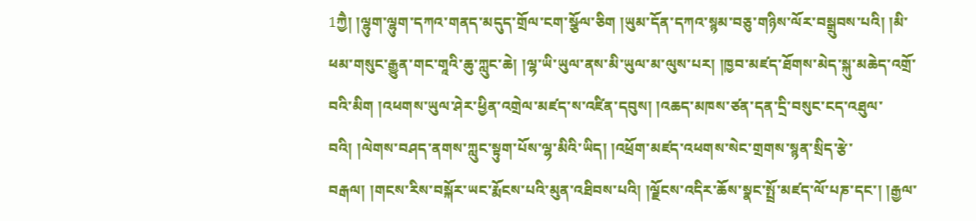1ཀྱཻ། །ལྷུག་ལྷུག་དཀའ་གནད་མདུད་གྲོལ་ངག་སྩོལ་ཅིག །ཡུམ་དོན་དཀའ་སྙམ་བཅུ་གཉིས་ལོར་བསྒྲུབས་པའི། །མི་ཕམ་གསུང་རྒྱུན་གང་གཱའི་ཆུ་ཀླུང་ཆེ། །ལྷ་ཡི་ཡུལ་ནས་མི་ཡུལ་མ་ལུས་པར། །ཁྱབ་མཛད་ཐོགས་མེད་སྐུ་མཆེད་འགྲོ་བའི་མིག །འཕགས་ཡུལ་ཤེར་ཕྱིན་འགྲེལ་མཛད་ས་འཛིན་དབུས། །འཆད་མཁས་ཙན་དན་དྲི་བསུང་ངད་འཐུལ་བའི། །ལེགས་བཤད་ནགས་ཀླུང་སྟུག་པོས་ལྷ་མིའི་ཡིད། །འཕྲོག་མཛད་འཕགས་སེང་གྲགས་སྙན་སྲིད་རྩེ་བརྒལ། །གངས་རིས་བསྐོར་ཡང་རྨོངས་པའི་མུན་འཐིབས་པའི། །ལྗོངས་འདིར་ཆོས་སྣང་སྤྲོ་མཛད་ལོ་པཎ་དང་། །རྒྱལ་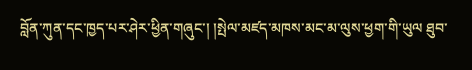བློན་ཀུན་དང་ཁྱད་པར་ཤེར་ཕྱིན་གཞུང་། །སྤེལ་མཛད་མཁས་མང་མ་ལུས་ཕྱག་གི་ཡུལ ཐུབ་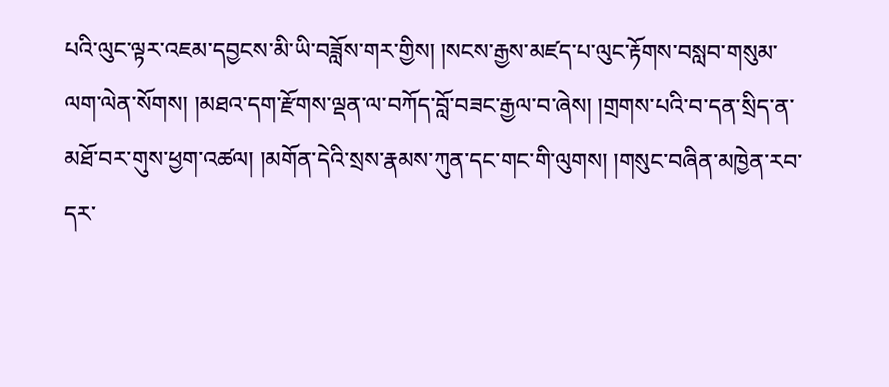པའི་ལུང་ལྟར་འཇམ་དབྱངས་མི་ཡི་བཟློས་གར་གྱིས། །སངས་རྒྱས་མཛད་པ་ལུང་རྟོགས་བསླབ་གསུམ་ལག་ལེན་སོགས། །མཐའ་དག་རྫོགས་ལྡན་ལ་བཀོད་བློ་བཟང་རྒྱལ་བ་ཞེས། །གྲགས་པའི་བ་དན་སྲིད་ན་མཐོ་བར་གུས་ཕྱག་འཚལ། །མགོན་དེའི་སྲས་རྣམས་ཀུན་དང་གང་གི་ལུགས། །གསུང་བཞིན་མཁྱེན་རབ་དར་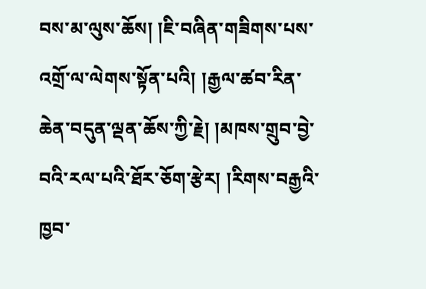བས་མ་ལུས་ཆོས། །ཇི་བཞིན་གཟིགས་པས་འགྲོ་ལ་ལེགས་སྟོན་པའི། །རྒྱལ་ཚབ་རིན་ཆེན་བདུན་ལྡན་ཆོས་ཀྱི་རྗེ། །མཁས་གྲུབ་བྱེ་བའི་རལ་པའི་ཐོར་ཅོག་རྩེར། །རིགས་བརྒྱའི་ཁྱབ་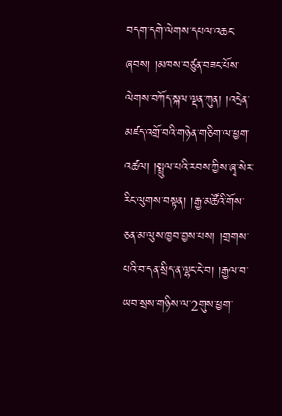བདག་དགེ་ལེགས་དཔལ་འཆང་ཞབས། །མཁས་བཙུན་བཟང་པོས་ལེགས་བཀོད་སྐལ་ལྡན་ཀུན། །འདྲེན་མཛད་འགྲོ་བའི་གཉེན་གཅིག་ལ་ཕྱག་འཚལ། །སྤྲུལ་པའི་རབས་ཀྱིས་ཞྭ་སེར་རིང་ལུགས་བསྟན། །རྒྱ་མཚོའི་གོས་ཅན་མ་ལུས་ཁྱབ་བྱས་པས། །གྲགས་པའི་བ་དན་སྲིད་ན་ལྷང་ངེ་བ། །རྒྱལ་བ་ཡབ་སྲས་གཉིས་ལ་2གུས་ཕྱག་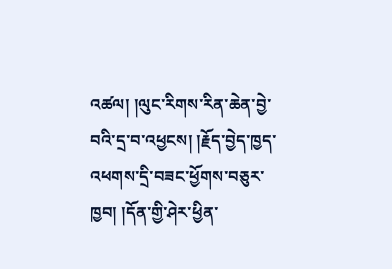འཚལ། །ལུང་རིགས་རིན་ཆེན་བྱེ་བའི་དྲ་བ་འཕྱངས། །རྗོད་བྱེད་ཁྱད་འཕགས་དྲི་བཟང་ཕྱོགས་བཅུར་ཁྱབ། །དོན་གྱི་ཤེར་ཕྱིན་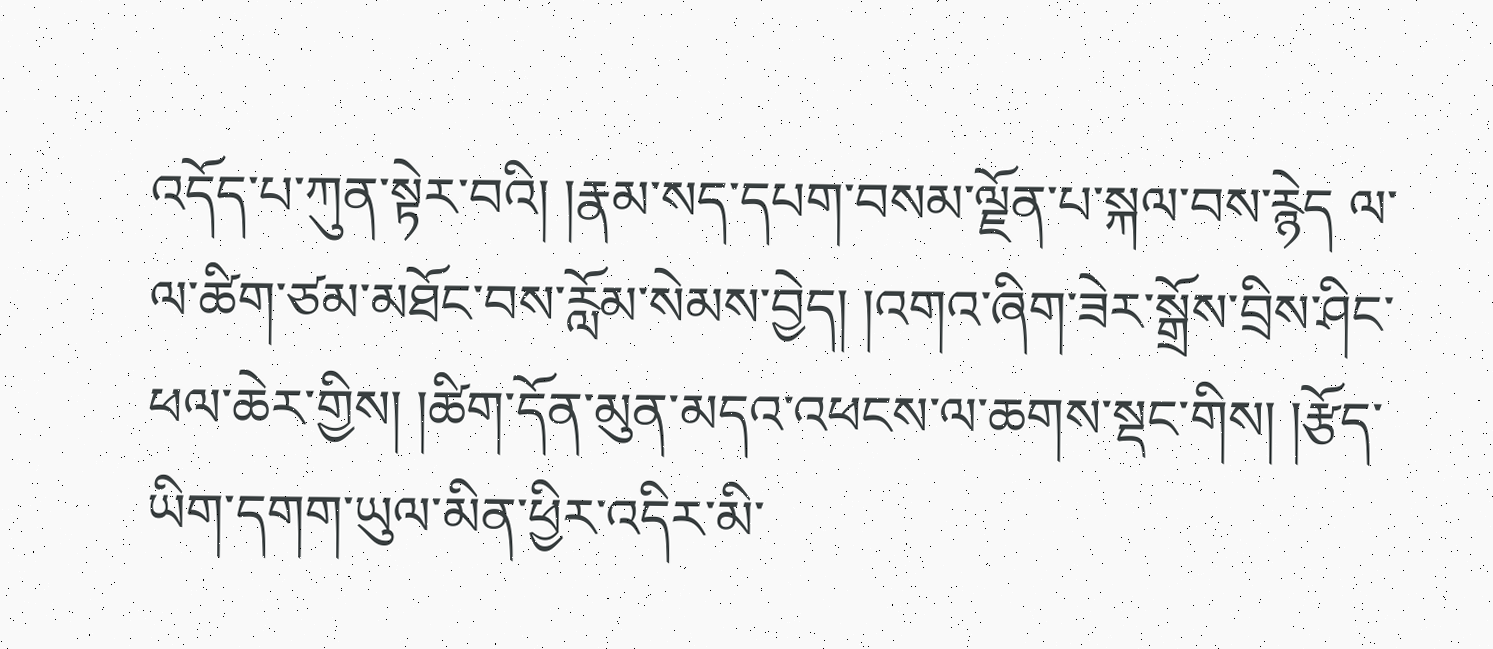འདོད་པ་ཀུན་སྟེར་བའི། །རྣམ་སད་དཔག་བསམ་ལྗོན་པ་སྐལ་བས་རྙེད ལ་ལ་ཚིག་ཙམ་མཐོང་བས་རློམ་སེམས་བྱེད། །འགའ་ཞིག་ཟེར་སྒྲོས་བྲིས་ཤིང་ཕལ་ཆེར་གྱིས། །ཚིག་དོན་མུན་མདའ་འཕངས་ལ་ཆགས་སྡང་གིས། །རྩོད་ཡིག་དགག་ཡུལ་མིན་ཕྱིར་འདིར་མི་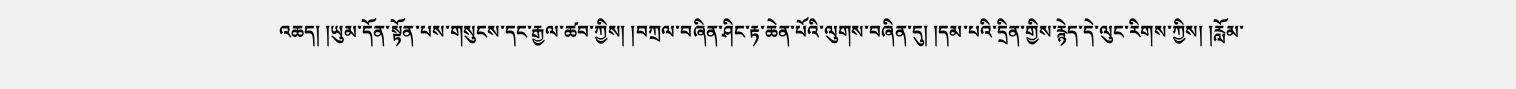འཆད། །ཡུམ་དོན་སྟོན་པས་གསུངས་དང་རྒྱལ་ཚབ་ཀྱིས། །བཀྲལ་བཞིན་ཤིང་རྟ་ཆེན་པོའི་ལུགས་བཞིན་དུ། །དམ་པའི་དྲིན་གྱིས་རྙེད་དེ་ལུང་རིགས་ཀྱིས། །རློམ་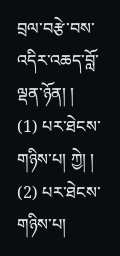བྲལ་བརྩེ་བས་འདིར་འཆད་བློ་ལྡན་ཉོན། །
(1) པར་ཐེངས་གཉིས་པ། ཀྱེ། །
(2) པར་ཐེངས་གཉིས་པ།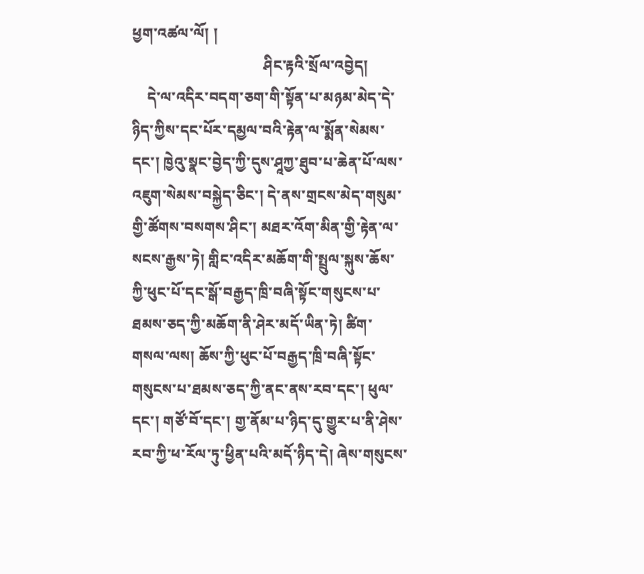ཕྱག་འཚལ་ལོ། །
                                    ཤིང་རྟའི་སྲོལ་འབྱེད།
    དེ་ལ་འདིར་བདག་ཅག་གི་སྟོན་པ་མཉམ་མེད་དེ་ཉིད་ཀྱིས་དང་པོར་དམྱལ་བའི་རྟེན་ལ་སྨོན་སེམས་དང་། ཁྱེའུ་སྣང་བྱེད་ཀྱི་དུས་ཤཱཀྱ་ཐུབ་པ་ཆེན་པོ་ལས་འཇུག་སེམས་བསྐྱེད་ཅིང་། དེ་ནས་གྲངས་མེད་གསུམ་གྱི་ཚོགས་བསགས་ཤིང་། མཐར་འོག་མིན་གྱི་རྟེན་ལ་སངས་རྒྱས་ཏེ། གླིང་འདིར་མཆོག་གི་སྤྲུལ་སྐུས་ཆོས་ཀྱི་ཕུང་པོ་དང་སྒོ་བརྒྱད་ཁྲི་བཞི་སྟོང་གསུངས་པ་ཐམས་ཅད་ཀྱི་མཆོག་ནི་ཤེར་མདོ་ཡིན་ཏེ། ཚིག་གསལ་ལས། ཆོས་ཀྱི་ཕུང་པོ་བརྒྱད་ཁྲི་བཞི་སྟོང་གསུངས་པ་ཐམས་ཅད་ཀྱི་ནང་ནས་རབ་དང་། ཕུལ་དང་། གཙོ་བོ་དང་། གྱ་ནོམ་པ་ཉིད་དུ་གྱུར་པ་ནི་ཤེས་རབ་ཀྱི་ཕ་རོལ་ཏུ་ཕྱིན་པའི་མདོ་ཉིད་དེ། ཞེས་གསུངས་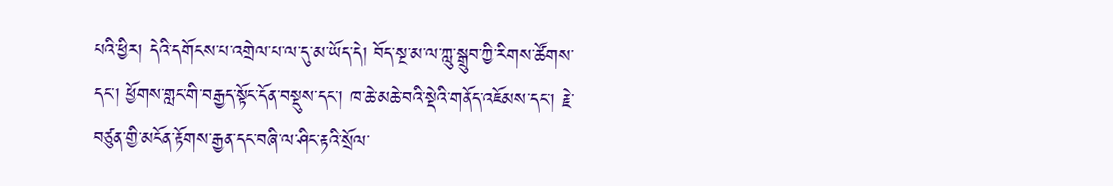པའི་ཕྱིར། དེའི་དགོངས་པ་འགྲེལ་པ་ལ་དུ་མ་ཡོད་དེ། བོད་སྔ་མ་ལ་ཀླུ་སྒྲུབ་ཀྱི་རིགས་ཚོགས་དང་། ཕྱོགས་གླང་གི་བརྒྱད་སྟོང་དོན་བསྡུས་དང་། ཁ་ཆེ་མཆེ་བའི་སྡེའི་གནོད་འཇོམས་དང་། རྗེ་བཙུན་གྱི་མངོན་རྟོགས་རྒྱན་དང་བཞི་ལ་ཤིང་རྟའི་སྲོལ་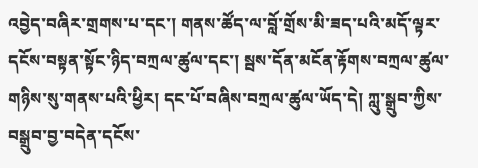འབྱེད་བཞིར་གྲགས་པ་དང་། གནས་ཚོད་ལ་བློ་གྲོས་མི་ཟད་པའི་མདོ་ལྟར་དངོས་བསྟན་སྟོང་ཉིད་བཀྲལ་ཚུལ་དང་། སྦས་དོན་མངོན་རྟོགས་བཀྲལ་ཚུལ་གཉིས་སུ་གནས་པའི་ཕྱིར། དང་པོ་བཞིས་བཀྲལ་ཚུལ་ཡོད་དེ། ཀླུ་སྒྲུབ་ཀྱིས་བསྒྲུབ་བྱ་བདེན་དངོས་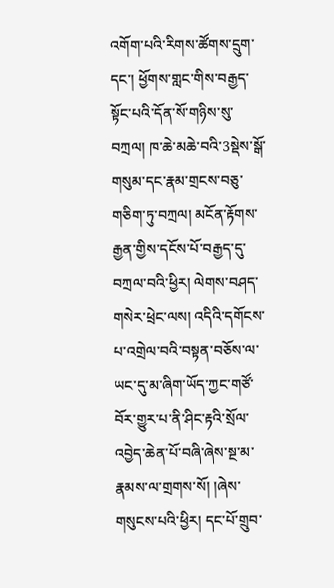འགོག་པའི་རིགས་ཚོགས་དྲུག་དང་། ཕྱོགས་གླང་གིས་བརྒྱད་སྟོང་པའི་དོན་སོ་གཉིས་སུ་བཀྲལ། ཁ་ཆེ་མཆེ་བའི་3སྡེས་སྒོ་གསུམ་དང་རྣམ་གྲངས་བཅུ་གཅིག་ཏུ་བཀྲལ། མངོན་རྟོགས་རྒྱན་གྱིས་དངོས་པོ་བརྒྱད་དུ་བཀྲལ་བའི་ཕྱིར། ལེགས་བཤད་གསེར་ཕྲེང་ལས། འདིའི་དགོངས་པ་འགྲེལ་བའི་བསྟན་བཅོས་ལ་ཡང་དུ་མ་ཞིག་ཡོད་ཀྱང་གཙོ་བོར་གྱུར་པ་ནི་ཤིང་རྟའི་སྲོལ་འབྱེད་ཆེན་པོ་བཞི་ཞེས་སྔ་མ་རྣམས་ལ་གྲགས་སོ། །ཞེས་གསུངས་པའི་ཕྱིར། དང་པོ་གྲུབ་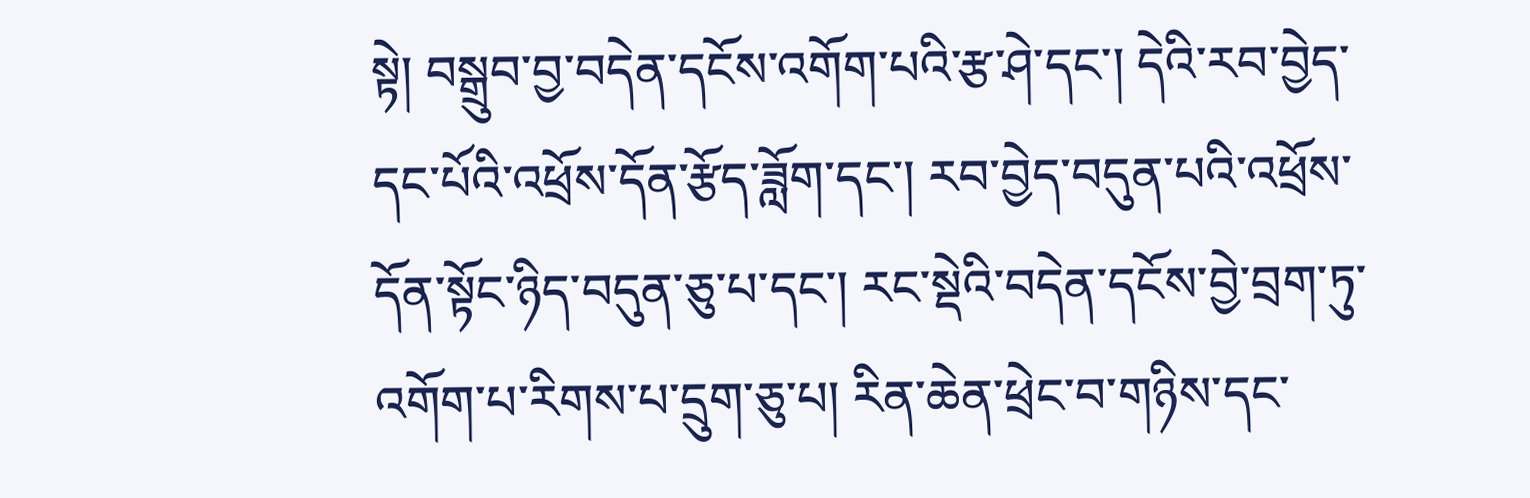སྟེ། བསྒྲུབ་བྱ་བདེན་དངོས་འགོག་པའི་རྩ་ཤེ་དང་། དེའི་རབ་བྱེད་དང་པོའི་འཕྲོས་དོན་རྩོད་ཟློག་དང་། རབ་བྱེད་བདུན་པའི་འཕྲོས་དོན་སྟོང་ཉིད་བདུན་ཅུ་པ་དང་། རང་སྡེའི་བདེན་དངོས་བྱེ་བྲག་ཏུ་འགོག་པ་རིགས་པ་དྲུག་ཅུ་པ། རིན་ཆེན་ཕྲེང་བ་གཉིས་དང་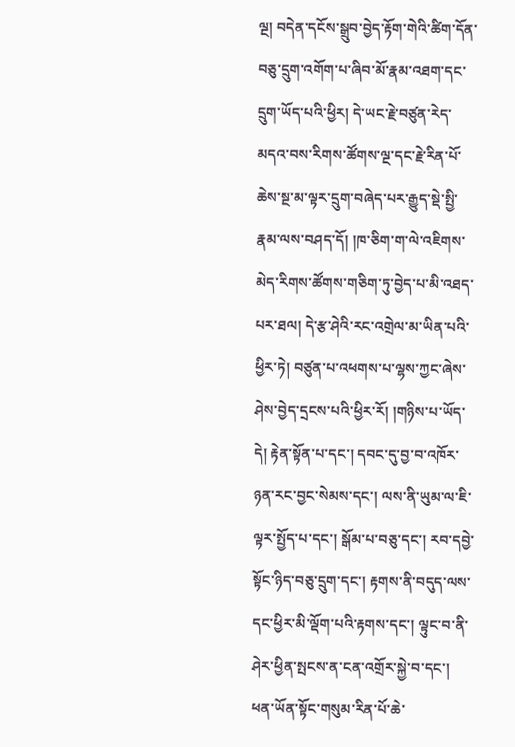ལྔ། བདེན་དངོས་སྒྲུབ་བྱེད་རྟོག་གེའི་ཚིག་དོན་བཅུ་དྲུག་འགོག་པ་ཞིབ་མོ་རྣམ་འཐག་དང་དྲུག་ཡོད་པའི་ཕྱིར། དེ་ཡང་རྗེ་བཙུན་རེད་མདའ་བས་རིགས་ཚོགས་ལྔ་དང་རྗེ་རིན་པོ་ཆེས་སྔ་མ་ལྟར་དྲུག་བཞེད་པར་རྒྱུད་སྡེ་སྤྱི་རྣམ་ལས་བཤད་དོ། །ཁ་ཅིག་ག་ལེ་འཇིགས་མེད་རིགས་ཚོགས་གཅིག་ཏུ་བྱེད་པ་མི་འཐད་པར་ཐལ། དེ་རྩ་ཤེའི་རང་འགྲེལ་མ་ཡིན་པའི་ཕྱིར་ཏེ། བཙུན་པ་འཕགས་པ་ལྷས་ཀྱང་ཞེས་ཤེས་བྱེད་དྲངས་པའི་ཕྱིར་རོ། །གཉིས་པ་ཡོད་དེ། རྟེན་སྟོན་པ་དང་། དབང་དུ་བྱ་བ་འཁོར་ཉན་རང་བྱང་སེམས་དང་། ལས་ནི་ཡུམ་ལ་ཇི་ལྟར་སྤྱོད་པ་དང་། སྒོམ་པ་བཅུ་དང་། རབ་དབྱེ་སྟོང་ཉིད་བཅུ་དྲུག་དང་། རྟགས་ནི་བདུད་ལས་དང་ཕྱིར་མི་ལྡོག་པའི་རྟགས་དང་། ལྟུང་བ་ནི་ཤེར་ཕྱིན་སྤངས་ན་ངན་འགྲོར་སྐྱེ་བ་དང་། ཕན་ཡོན་སྟོང་གསུམ་རིན་པོ་ཆེ་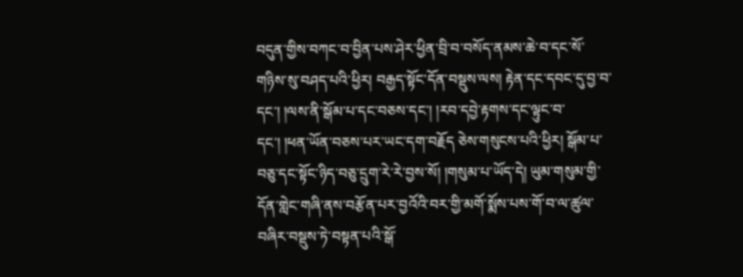བདུན་གྱིས་བཀང་བ་བྱིན་པས་ཤེར་ཕྱིན་བྲི་བ་བསོད་ནམས་ཆེ་བ་དང་སོ་གཉིས་སུ་བཤད་པའི་ཕྱིར། བརྒྱད་སྟོང་དོན་བསྡུས་ལས། རྟེན་དང་དབང་དུ་བྱ་བ་དང་། །ལས་ནི་སྒོམ་པ་དང་བཅས་དང་། །རབ་དབྱེ་རྟགས་དང་ལྟུང་བ་དང་། །ཕན་ཡོན་བཅས་པར་ཡང་དག་བརྗོད ཅེས་གསུངས་པའི་ཕྱིར། སྒོམ་པ་བཅུ་དང་སྟོང་ཉིད་བཅུ་དྲུག་རེ་རེ་བྱས་སོ། །གསུམ་པ་ཡོད་དེ། ཡུམ་གསུམ་གྱི་དོན་གླེང་གཞི་ནས་བརྩོན་པར་བྱའོའི་བར་གྱི་མགོ་སྨོས་པས་གོ་བ་ལ་ཚུལ་བཞིར་བསྡུས་ཏེ་བསྟན་པའི་སྒོ་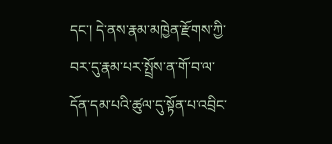དང་། དེ་ནས་རྣམ་མཁྱེན་རྫོགས་ཀྱི་བར་དུ་རྣམ་པར་སྤྲོས་ན་གོ་བ་ལ་དོན་དམ་པའི་ཚུལ་དུ་སྟོན་པ་འབྲིང་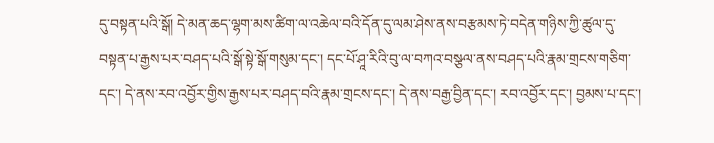དུ་བསྟན་པའི་སྒོ། དེ་མན་ཆད་ལྷག་མས་ཚིག་ལ་འཆེལ་བའི་དོན་དུ་ལམ་ཤེས་ནས་བརྩམས་ཏེ་བདེན་གཉིས་ཀྱི་ཚུལ་དུ་བསྟན་པ་རྒྱས་པར་བཤད་པའི་སྒོ་སྟེ་སྒོ་གསུམ་དང་། དང་པོ་ཤཱ་རིའི་བུ་ལ་བཀའ་བསྩལ་ནས་བཤད་པའི་རྣམ་གྲངས་གཅིག་དང་། དེ་ནས་རབ་འབྱོར་གྱིས་རྒྱས་པར་བཤད་བའི་རྣམ་གྲངས་དང་། དེ་ནས་བརྒྱ་བྱིན་དང་། རབ་འབྱོར་དང་། བྱམས་པ་དང་།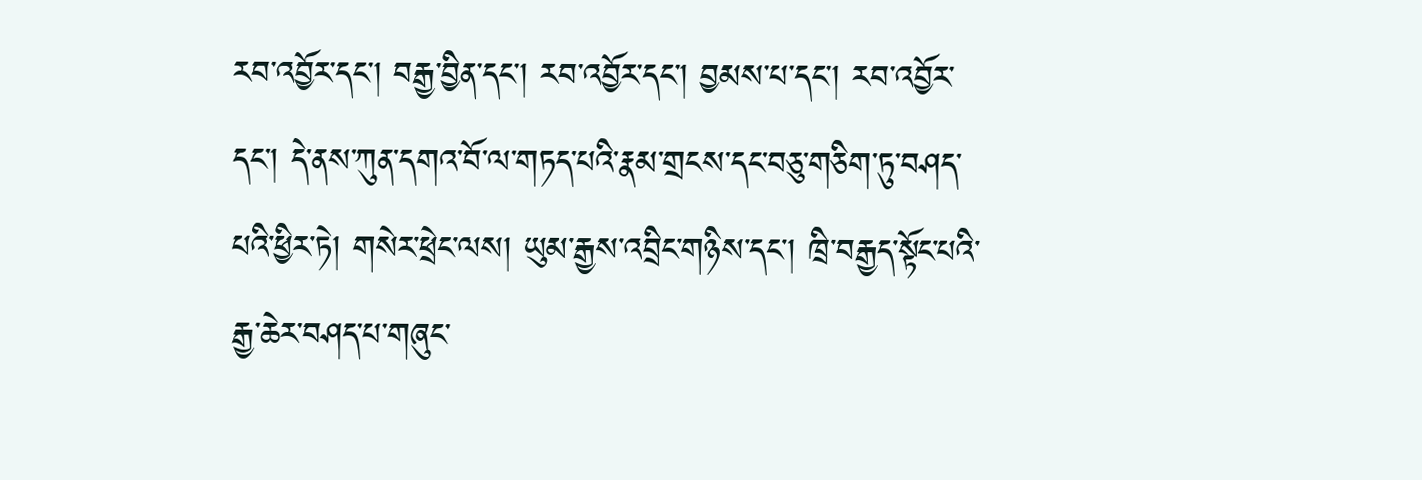རབ་འབྱོར་དང་། བརྒྱ་བྱིན་དང་། རབ་འབྱོར་དང་། བྱམས་པ་དང་། རབ་འབྱོར་དང་། དེ་ནས་ཀུན་དགའ་བོ་ལ་གཏད་པའི་རྣམ་གྲངས་དང་བཅུ་གཅིག་ཏུ་བཤད་པའི་ཕྱིར་ཏེ། གསེར་ཕྲེང་ལས། ཡུམ་རྒྱས་འབྲིང་གཉིས་དང་། ཁྲི་བརྒྱད་སྟོང་པའི་རྒྱ་ཆེར་བཤད་པ་གཞུང་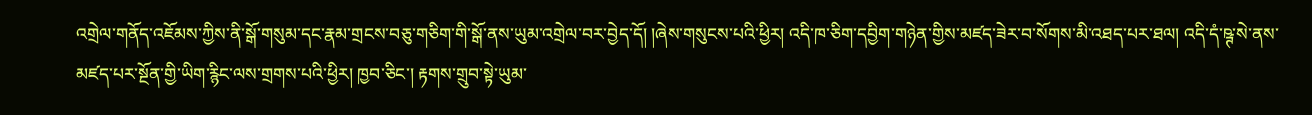འགྲེལ་གནོད་འཇོམས་ཀྱིས་ནི་སྒོ་གསུམ་དང་རྣམ་གྲངས་བཅུ་གཅིག་གི་སྒོ་ནས་ཡུམ་འགྲེལ་བར་བྱེད་དོ། །ཞེས་གསུངས་པའི་ཕྱིར། འདི་ཁ་ཅིག་དབྱིག་གཉེན་གྱིས་མཛད་ཟེར་བ་སོགས་མི་འཐད་པར་ཐལ། འདི་དཾ་ཥྚ་སེ་ནས་མཛད་པར་སྔོན་གྱི་ཡིག་རྙིང་ལས་གྲགས་པའི་ཕྱིར། ཁྱབ་ཅིང་། རྟགས་གྲུབ་སྟེ་ཡུམ་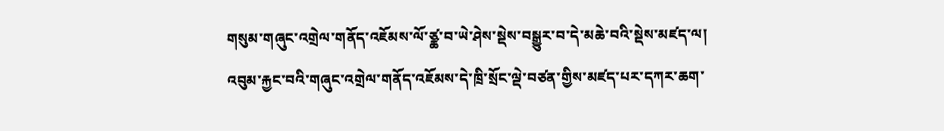གསུམ་གཞུང་འགྲེལ་གནོད་འཇོམས་ལོ་ཙྪ་བ་ཡེ་ཤེས་སྡེས་བསྒྱུར་བ་དེ་མཆེ་བའི་སྡེས་མཛད་ལ། འབུམ་རྐྱང་བའི་གཞུང་འགྲེལ་གནོད་འཇོམས་དེ་ཁྲི་སྲོང་ལྡེ་བཙན་གྱིས་མཛད་པར་དཀར་ཆག་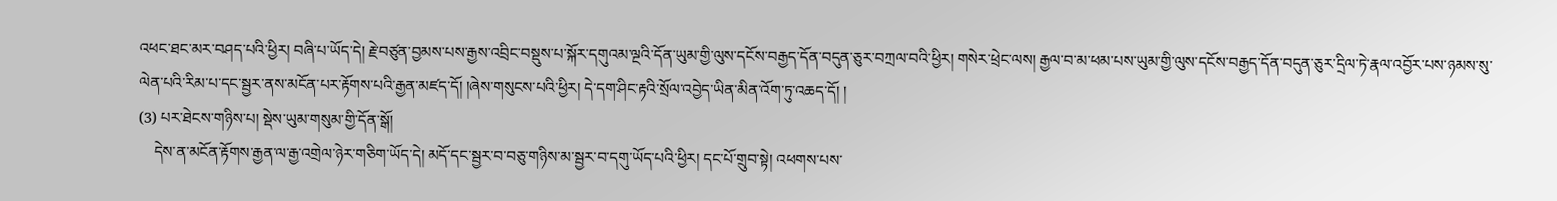འཕང་ཐང་མར་བཤད་པའི་ཕྱིར། བཞི་པ་ཡོད་དེ། རྗེ་བཙུན་བྱམས་པས་རྒྱས་འབྲིང་བསྡུས་པ་སྐོར་དགུའམ་ལྔའི་དོན་ཡུམ་གྱི་ལུས་དངོས་བརྒྱད་དོན་བདུན་ཅུར་བཀྲལ་བའི་ཕྱིར། གསེར་ཕྲེང་ལས། རྒྱལ་བ་མ་ཕམ་པས་ཡུམ་གྱི་ལུས་དངོས་བརྒྱད་དོན་བདུན་ཅུར་དྲིལ་ཏེ་རྣལ་འབྱོར་པས་ཉམས་སུ་ལེན་པའི་རིམ་པ་དང་སྦྱར་ནས་མངོན་པར་རྟོགས་པའི་རྒྱན་མཛད་དོ། །ཞེས་གསུངས་པའི་ཕྱིར། དེ་དག་ཤིང་རྟའི་སྲོལ་འབྱེད་ཡིན་མིན་འོག་ཏུ་འཆད་དོ། །
(3) པར་ཐེངས་གཉིས་པ། སྡེས་ཡུམ་གསུམ་གྱི་དོན་སྒོ།
    དེས་ན་མངོན་རྟོགས་རྒྱན་ལ་རྒྱ་འགྲེལ་ཉེར་གཅིག་ཡོད་དེ། མདོ་དང་སྦྱར་བ་བཅུ་གཉིས་མ་སྦྱར་བ་དགུ་ཡོད་པའི་ཕྱིར། དང་པོ་གྲུབ་སྟེ། འཕགས་པས་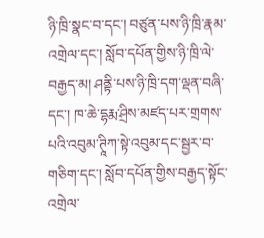ཉི་ཁྲི་སྣང་བ་དང་། བཙུན་པས་ཉི་ཁྲི་རྣམ་འགྲེལ་དང་། སློབ་དཔོན་གྱིས་ཉི་ཁྲི་ལེ་བརྒྱད་མ། ཤནྟི་པས་ཉི་ཁྲི་དག་ལྡན་བཞི་དང་། ཁ་ཆེ་དྷརྨ་ཤྲིས་མཛད་པར་གྲགས་པའི་འབུམ་ཊཱིཀ་སྟེ་འབུམ་དང་སྦྱར་བ་གཅིག་དང་། སློབ་དཔོན་གྱིས་བརྒྱད་སྟོང་འགྲེལ་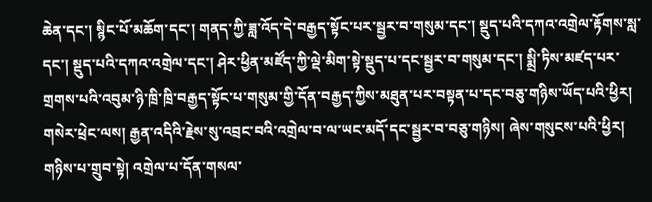ཆེན་དང་། སྙིང་པོ་མཆོག་དང་། གནད་ཀྱི་ཟླ་འོད་དེ་བརྒྱད་སྟོང་པར་སྦྱར་བ་གསུམ་དང་། སྡུད་པའི་དཀའ་འགྲེལ་རྟོགས་སླ་དང་། སྡུད་པའི་དཀའ་འགྲེལ་དང་། ཤེར་ཕྱིན་མཛོད་ཀྱི་ལྡེ་མིག་སྟེ་སྡུད་པ་དང་སྦྱར་བ་གསུམ་དང་། སྨྲི་ཏིས་མཛད་པར་གྲགས་པའི་འབུམ་ཉི་ཁྲི་ཁྲི་བརྒྱད་སྟོང་པ་གསུམ་གྱི་དོན་བརྒྱད་ཀྱིས་མཐུན་པར་བསྟན་པ་དང་བཅུ་གཉིས་ཡོད་པའི་ཕྱིར། གསེར་ཕྲེང་ལས། རྒྱན་འདིའི་རྗེས་སུ་འབྲང་བའི་འགྲེལ་བ་ལ་ཡང་མདོ་དང་སྦྱར་བ་བཅུ་གཉིས། ཞེས་གསུངས་པའི་ཕྱིར། གཉིས་པ་གྲུབ་སྟེ། འགྲེལ་པ་དོན་གསལ་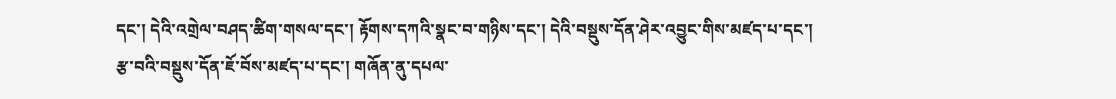དང་། དེའི་འགྲེལ་བཤད་ཚིག་གསལ་དང་། རྟོགས་དཀའི་སྣང་བ་གཉིས་དང་། དེའི་བསྡུས་དོན་ཤེར་འབྱུང་གིས་མཛད་པ་དང་། རྩ་བའི་བསྡུས་དོན་ཇོ་བོས་མཛད་པ་དང་། གཞོན་ནུ་དཔལ་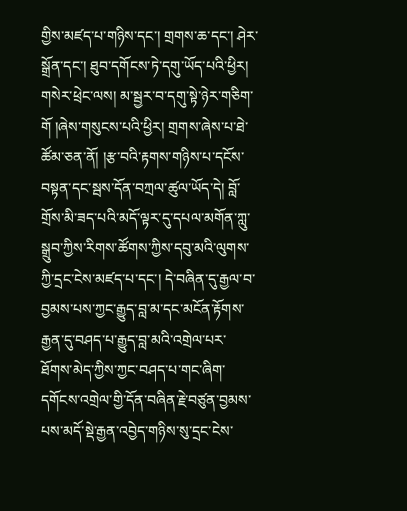གྱིས་མཛད་པ་གཉིས་དང་། གྲགས་ཆ་དང་། ཤེར་སྒྲོན་དང་། ཐུབ་དགོངས་ཏེ་དགུ་ཡོད་པའི་ཕྱིར། གསེར་ཕྲེང་ལས། མ་སྦྱར་བ་དགུ་སྟེ་ཉེར་གཅིག་གོ །ཞེས་གསུངས་པའི་ཕྱིར། གྲགས་ཞེས་པ་ཐེ་ཚོམ་ཅན་ནོ། །རྩ་བའི་རྟགས་གཉིས་པ་དངོས་བསྟན་དང་སྦས་དོན་བཀྲལ་ཚུལ་ཡོད་དེ། བློ་གྲོས་མི་ཟད་པའི་མདོ་ལྟར་དུ་དཔལ་མགོན་ཀླུ་སྒྲུབ་ཀྱིས་རིགས་ཚོགས་ཀྱིས་དབུ་མའི་ལུགས་ཀྱི་དྲང་ངེས་མཛད་པ་དང་། དེ་བཞིན་དུ་རྒྱལ་བ་བྱམས་པས་ཀྱང་རྒྱུད་བླ་མ་དང་མངོན་རྟོགས་རྒྱན་དུ་བཤད་པ་རྒྱུད་བླ་མའི་འགྲེལ་པར་ཐོགས་མེད་ཀྱིས་ཀྱང་བཤད་པ་གང་ཞིག་དགོངས་འགྲེལ་གྱི་དོན་བཞིན་རྗེ་བཙུན་བྱམས་པས་མདོ་སྡེ་རྒྱན་འབྱེད་གཉིས་སུ་དྲང་ངེས་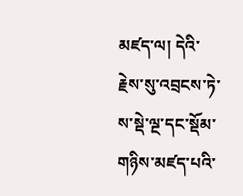མཛད་ལ། དེའི་རྗེས་སུ་འབྲངས་ཏེ་ས་སྡེ་ལྔ་དང་སྡོམ་གཉིས་མཛད་པའི་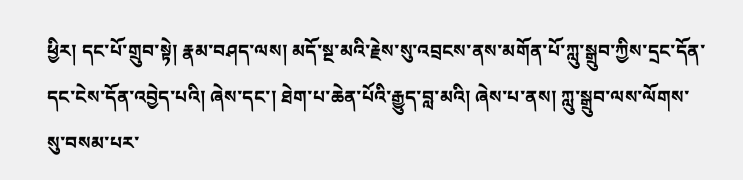ཕྱིར། དང་པོ་གྲུབ་སྟེ། རྣམ་བཤད་ལས། མདོ་སྔ་མའི་རྗེས་སུ་འབྲངས་ནས་མགོན་པོ་ཀླུ་སྒྲུབ་ཀྱིས་དྲང་དོན་དང་ངེས་དོན་འབྱེད་པའི། ཞེས་དང་། ཐེག་པ་ཆེན་པོའི་རྒྱུད་བླ་མའི། ཞེས་པ་ནས། ཀླུ་སྒྲུབ་ལས་ལོགས་སུ་བསམ་པར་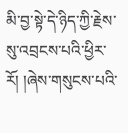མི་བྱ་སྟེ་དེ་ཉིད་ཀྱི་རྗེས་སུ་འབྲངས་པའི་ཕྱིར་རོ། །ཞེས་གསུངས་པའི་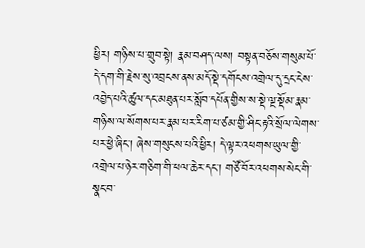ཕྱིར། གཉིས་པ་གྲུབ་སྟེ། རྣམ་བཤད་ལས། བསྟན་བཅོས་གསུམ་པོ་དེ་དག་གི་རྗེས་སུ་འབྲངས་ནས་མདོ་སྡེ་དགོངས་འགྲེལ་དུ་དྲང་ངེས་འབྱེད་པའི་ཚུལ་དང་མཐུན་པར་སློབ་དཔོན་གྱིས་ས་སྡེ་ལྔ་སྡོམ་རྣམ་གཉིས་ལ་སོགས་པར་རྣམ་པར་རིག་པ་ཙམ་གྱི་ཤིང་རྟའི་སྲོལ་ལེགས་པར་ཕྱེ་ཞིང་། ཞེས་གསུངས་པའི་ཕྱིར། དེ་ལྟར་འཕགས་ཡུལ་གྱི་འགྲེལ་པ་ཉེར་གཅིག་གི་ཕལ་ཆེར་དང་། གཙོ་བོར་འཕགས་སེང་གི་སྣང་བ་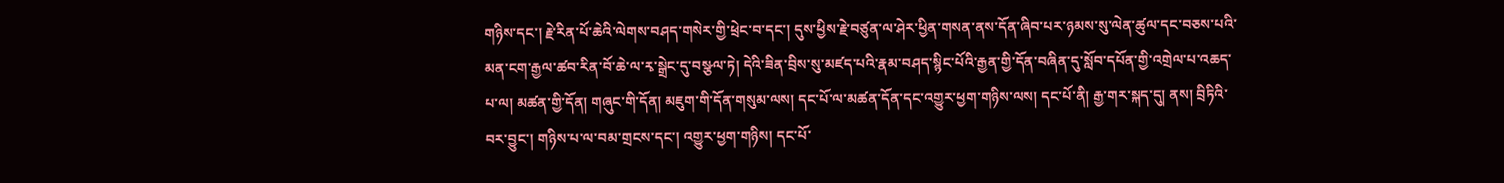གཉིས་དང་། རྗེ་རིན་པོ་ཆེའི་ལེགས་བཤད་གསེར་གྱི་ཕྲེང་བ་དང་། དུས་ཕྱིས་རྗེ་བཙུན་ལ་ཤེར་ཕྱིན་གསན་ནས་དོན་ཞིབ་པར་ཉམས་སུ་ལེན་ཚུལ་དང་བཅས་པའི་མན་ངག་རྒྱལ་ཚབ་རིན་བོ་ཆེ་ལ་རྭ་སྒྲེང་དུ་བསྩལ་ཏེ། དེའི་ཟིན་བྲིས་སུ་མཛད་པའི་རྣམ་བཤད་སྙིང་པོའི་རྒྱན་གྱི་དོན་བཞིན་དུ་སློབ་དཔོན་གྱི་འགྲེལ་པ་འཆད་པ་ལ། མཚན་གྱི་དོན། གཞུང་གི་དོན། མཇུག་གི་དོན་གསུམ་ལས། དང་པོ་ལ་མཚན་དོན་དང་འགྱུར་ཕྱག་གཉིས་ལས། དང་པོ་ནི། རྒྱ་གར་སྐད་དུ། ནས། བྲིཏིའི་བར་བྱུང་། གཉིས་པ་ལ་བམ་གྲངས་དང་། འགྱུར་ཕྱག་གཉིས། དང་པོ་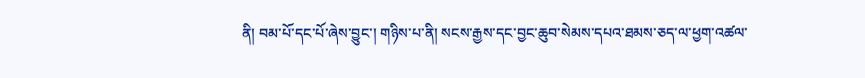ནི། བམ་པོ་དང་པོ་ཞེས་བྱུང་། གཉིས་པ་ནི། སངས་རྒྱས་དང་བྱང་ཆུབ་སེམས་དཔའ་ཐམས་ཅད་ལ་ཕྱག་འཚལ་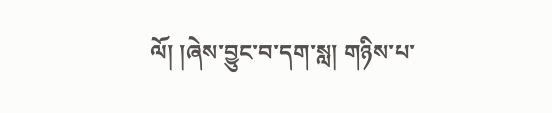ལོ། །ཞེས་བྱུང་བ་དག་སླ། གཉིས་པ་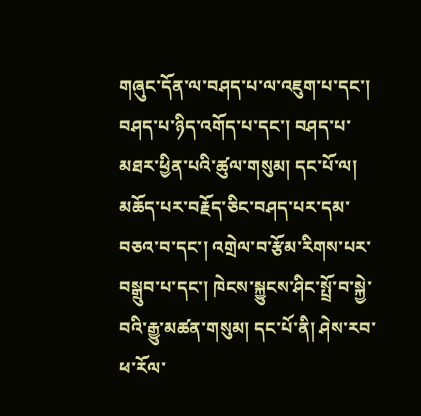གཞུང་དོན་ལ་བཤད་པ་ལ་འཇུག་པ་དང་། བཤད་པ་ཉིད་འགོད་པ་དང་། བཤད་པ་མཐར་ཕྱིན་པའི་ཚུལ་གསུམ། དང་པོ་ལ། མཆོད་པར་བརྗོད་ཅིང་བཤད་པར་དམ་བཅའ་བ་དང་། འགྲེལ་བ་རྩོམ་རིགས་པར་བསྒྲུབ་པ་དང་། ཁེངས་སྐྱུངས་ཤིང་སྤྲོ་བ་སྐྱེ་བའི་རྒྱུ་མཚན་གསུམ། དང་པོ་ནི། ཤེས་རབ་ཕ་རོལ་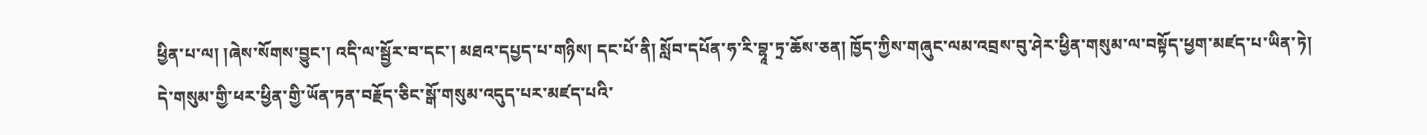ཕྱིན་པ་ལ། །ཞེས་སོགས་བྱུང་། འདི་ལ་སྦྱོར་བ་དང་། མཐའ་དཔྱད་པ་གཉིས། དང་པོ་ནི། སློབ་དཔོན་ཧ་རི་བྷཱ་ཏྲ་ཆོས་ཅན། ཁྱོད་ཀྱིས་གཞུང་ལམ་འབྲས་བུ་ཤེར་ཕྱིན་གསུམ་ལ་བསྟོད་ཕྱག་མཛད་པ་ཡིན་ཏེ། དེ་གསུམ་གྱི་ཕར་ཕྱིན་གྱི་ཡོན་ཏན་བརྗོད་ཅིང་སྒོ་གསུམ་འདུད་པར་མཛད་པའི་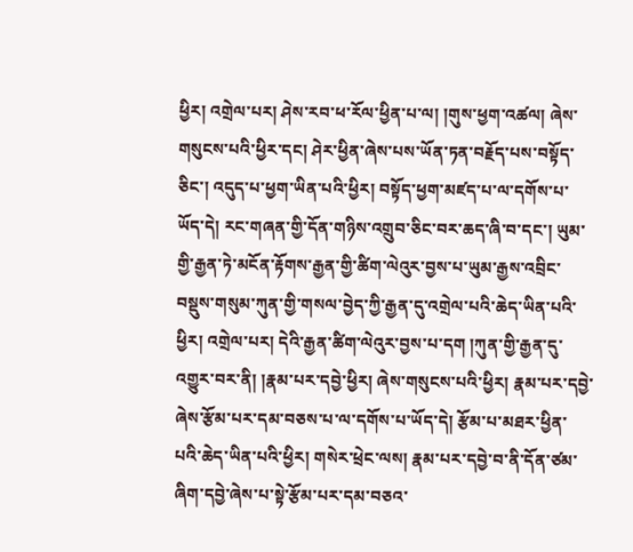ཕྱིར། འགྲེལ་པར། ཤེས་རབ་ཕ་རོལ་ཕྱིན་པ་ལ། །གུས་ཕྱག་འཚལ། ཞེས་གསུངས་པའི་ཕྱིར་དང། ཤེར་ཕྱིན་ཞེས་པས་ཡོན་ཏན་བརྗོད་པས་བསྟོད་ཅིང་། འདུད་པ་ཕྱག་ཡིན་པའི་ཕྱིར། བསྟོད་ཕྱག་མཛད་པ་ལ་དགོས་པ་ཡོད་དེ། རང་གཞན་གྱི་དོན་གཉིས་འགྲུབ་ཅིང་བར་ཆད་ཞི་བ་དང་། ཡུམ་གྱི་རྒྱན་ཏེ་མངོན་རྟོགས་རྒྱན་གྱི་ཚིག་ལེའུར་བྱས་པ་ཡུམ་རྒྱས་འབྲིང་བསྡུས་གསུམ་ཀུན་གྱི་གསལ་བྱེད་ཀྱི་རྒྱན་དུ་འགྲེལ་པའི་ཆེད་ཡིན་པའི་ཕྱིར། འགྲེལ་པར། དེའི་རྒྱན་ཚིག་ལེའུར་བྱས་པ་དག །ཀུན་གྱི་རྒྱན་དུ་འགྱུར་བར་ནི། །རྣམ་པར་དབྱེ་ཕྱིར། ཞེས་གསུངས་པའི་ཕྱིར། རྣམ་པར་དབྱེ་ཞེས་རྩོམ་པར་དམ་བཅས་པ་ལ་དགོས་པ་ཡོད་དེ། རྩོམ་པ་མཐར་ཕྱིན་པའི་ཆེད་ཡིན་པའི་ཕྱིར། གསེར་ཕྲེང་ལས། རྣམ་པར་དབྱེ་བ་ནི་དོན་ཙམ་ཞིག་དབྱེ་ཞེས་པ་སྟེ་རྩོམ་པར་དམ་བཅའ་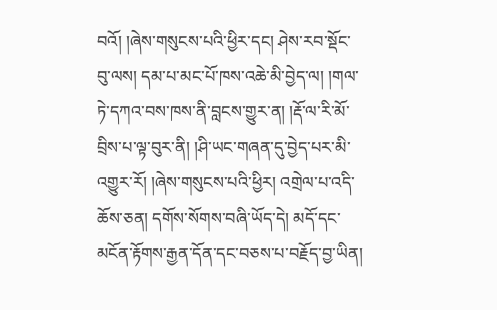བའོ། །ཞེས་གསུངས་པའི་ཕྱིར་དང། ཤེས་རབ་སྡོང་བུ་ལས། དམ་པ་མང་པོ་ཁས་འཆེ་མི་བྱེད་ལ། །གལ་ཏེ་དཀའ་བས་ཁས་ནི་བླངས་གྱུར་ན། །རྡོ་ལ་རི་མོ་བྲིས་པ་ལྟ་བུར་ནི། །ཤི་ཡང་གཞན་དུ་བྱེད་པར་མི་འགྱུར་རོ། །ཞེས་གསུངས་པའི་ཕྱིར། འགྲེལ་པ་འདི་ཆོས་ཅན། དགོས་སོགས་བཞི་ཡོད་དེ། མདོ་དང་མངོན་རྟོགས་རྒྱན་དོན་དང་བཅས་པ་བརྗོད་བྱ་ཡིན།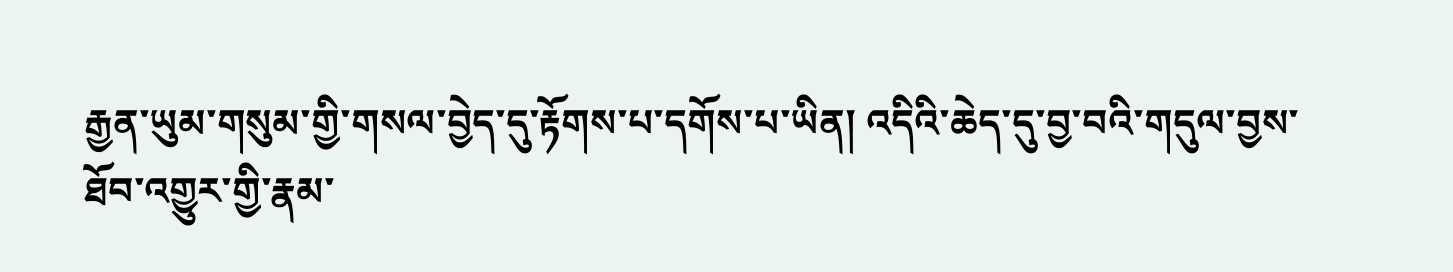རྒྱན་ཡུམ་གསུམ་གྱི་གསལ་བྱེད་དུ་རྟོགས་པ་དགོས་པ་ཡིན། འདིའི་ཆེད་དུ་བྱ་བའི་གདུལ་བྱས་ཐོབ་འགྱུར་གྱི་རྣམ་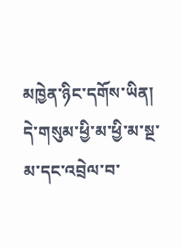མཁྱེན་ཉིང་དགོས་ཡིན། དེ་གསུམ་ཕྱི་མ་ཕྱི་མ་སྔ་མ་དང་འབྲེལ་བ་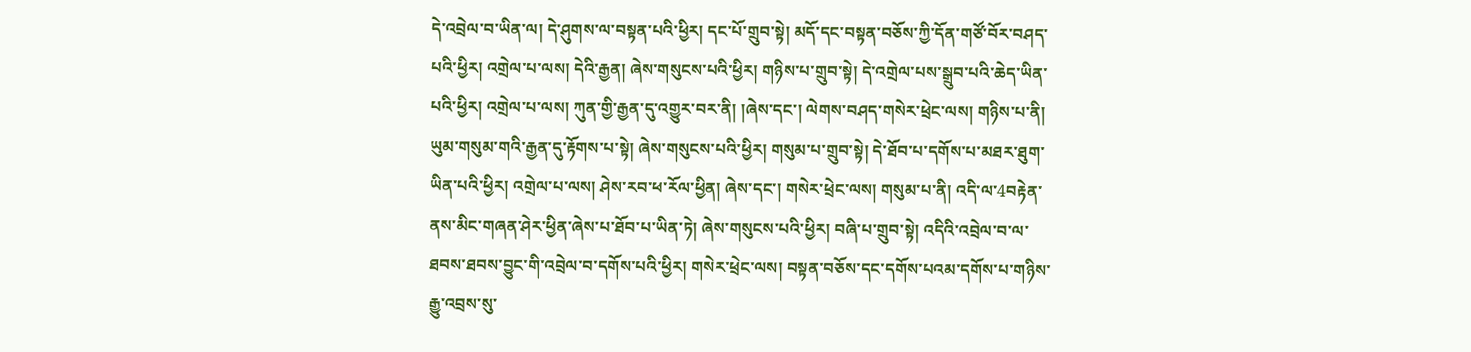དེ་འབྲེལ་བ་ཡིན་ལ། དེ་ཤུགས་ལ་བསྟན་པའི་ཕྱིར། དང་པོ་གྲུབ་སྟེ། མདོ་དང་བསྟན་བཅོས་ཀྱི་དོན་གཙོ་བོར་བཤད་པའི་ཕྱིར། འགྲེལ་པ་ལས། དེའི་རྒྱན། ཞེས་གསུངས་པའི་ཕྱིར། གཉིས་པ་གྲུབ་སྟེ། དེ་འགྲེལ་པས་སྒྲུབ་པའི་ཆེད་ཡིན་པའི་ཕྱིར། འགྲེལ་པ་ལས། ཀུན་གྱི་རྒྱན་དུ་འགྱུར་བར་ནི། །ཞེས་དང་། ལེགས་བཤད་གསེར་ཕྲེང་ལས། གཉིས་པ་ནི། ཡུམ་གསུམ་གའི་རྒྱན་དུ་རྟོགས་པ་སྟེ། ཞེས་གསུངས་པའི་ཕྱིར། གསུམ་པ་གྲུབ་སྟེ། དེ་ཐོབ་པ་དགོས་པ་མཐར་ཐུག་ཡིན་པའི་ཕྱིར། འགྲེལ་པ་ལས། ཤེས་རབ་ཕ་རོལ་ཕྱིན། ཞེས་དང་། གསེར་ཕྲེང་ལས། གསུམ་པ་ནི། འདི་ལ་4བརྟེན་ནས་མིང་གཞན་ཤེར་ཕྱིན་ཞེས་པ་ཐོབ་པ་ཡིན་ཏེ། ཞེས་གསུངས་པའི་ཕྱིར། བཞི་པ་གྲུབ་སྟེ། འདིའི་འབྲེལ་བ་ལ་ཐབས་ཐབས་བྱུང་གི་འབྲེལ་བ་དགོས་པའི་ཕྱིར། གསེར་ཕྲེང་ལས། བསྟན་བཅོས་དང་དགོས་པའམ་དགོས་པ་གཉིས་རྒྱུ་འབྲས་སུ་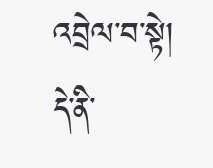འབྲེལ་བ་སྟེ། དེ་ནི་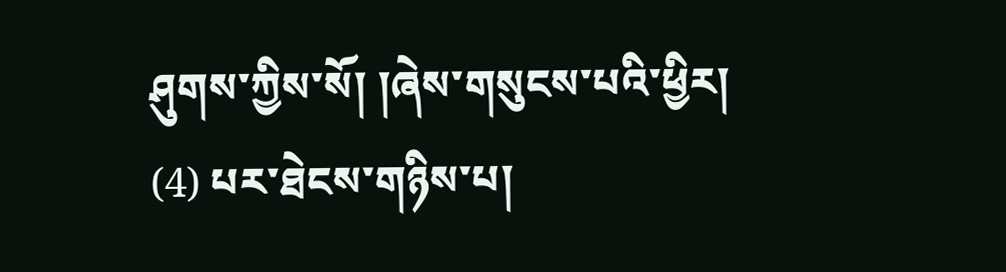ཤུགས་ཀྱིས་སོ། །ཞེས་གསུངས་པའི་ཕྱིར།
(4) པར་ཐེངས་གཉིས་པ།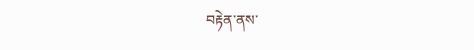བརྟེན་ནས་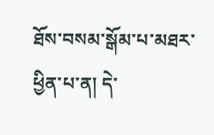ཐོས་བསམ་སྒོམ་པ་མཐར་ཕྱིན་པ་ན། དེ་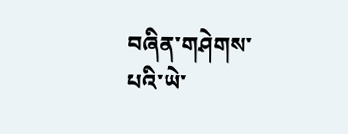བཞིན་གཤེགས་པའི་ཡེ་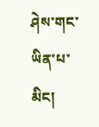ཤེས་གང་ཡིན་པ་མིང།